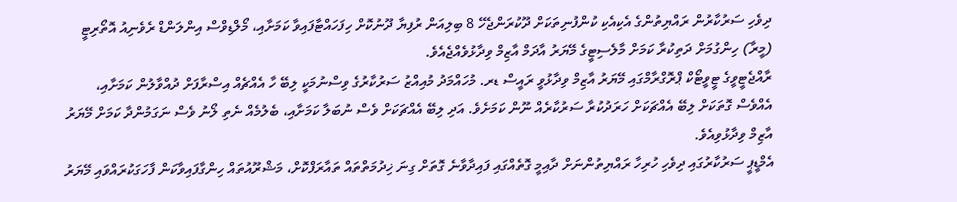ދިވެހި ސަރުކާރުން ރައްޔިތުންގެ އެކިއެކި ކުންފުނިތަކަށް ދޫކުރަންޖެހޭ 8 ބިލިއަން ރުފިޔާ ދޫނުކޮށް ހިފަހައްޓާފައިވާ ކަމަށާއި، މޯލްޑިވްސް އިންލަންޑް ރެވެނިއު އޮތޯރިޓީ (މީރާ) ހިންގުމަށް ދަތިކުރާ ކަމަށް މާލެސިޓީގެ މޭޔަރު އާދަމް އާޒިމް ވިދާޅުވެއްޖެއެވެ.
ރާއްޖެޓީވީގެ ޓީވީޓޯކް ޕްރޮގްރާމްގައި މޭޔަރު އާޒިމް ވިދާޅުވީ ރައީސް ޑރ. މުހައްމަދު މުއިއްޒު ސަރުކާރުގެ ވިސްނުމަކީ ލިބޭ ހާ އެއްޗެއް އިސްރާފަށް ދުއްވާލުން ކަމަށާއި، އެއްވެސް ގޮތަކަށް ލިބޭ އެއްޗަކަށް ހަރަދުކުރާ ސަރުކާރެއް ނޫން ކަމަށެވެ. އަދި ލިބޭ އެއްޗަކަށް ވެސް ނުބަލާ ކަމަށާއި، ބެލުމެއް ނެތި ލޯނު ވެސް ނަގަމުންދާ ކަމަށް މޭޔަރު އާޒިމް ވިދާޅުވިއެވެ.
އެމްޑީޕީ ސަރުކާރުގައި ދިވެހި ހުރިހާ ރައްޔިތުންނަށް ދާއިމީ ގޮތެއްގައި ފައިދާވާނެ ގޮތަށް ގިނަ ޚިދުމަތްތައް ތައާރަފްކޮށް، މަޝްރޫއުތައް ހިންގާފައިވާކަން ފާހަގަކުރައްވައި މޭޔަރު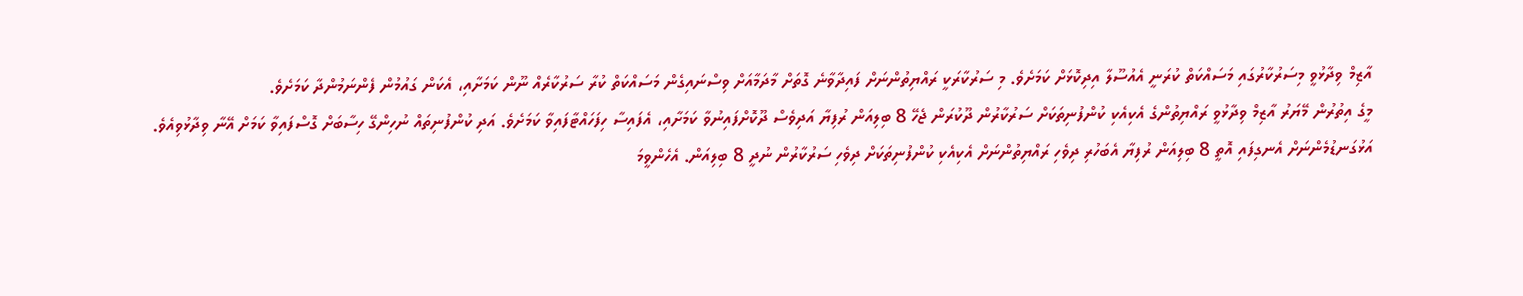އާޒިމް ވިދާޅުވީ މިސަރުކާރުގައި މަސައްކަތް ކުރަނީ އެއުސޫލާ އިދިކޮޅަށް ކަމަށެވެ. މި ސަރުކާރަކީ ރައްޔިތުންނަށް ފައިދާވާނެ ގޮތަށް މާދަމާއަށް ވިސްނައިގެން މަސައްކަތް ކުރާ ސަރުކާރެއް ނޫން ކަމަށާއި، އެކަން ގައުމުން ފެންނަމުންދާ ކަމަށެވެ.
މީގެ އިތުރުން މޭޔަރު އާޒިމް ވިދާޅުވީ ރައްޔިތުންގެ އެކިއެކި ކުންފުނިތަކަށް ސަރުކާރުން ދޫކުރަން ޖެހޭ 8 ބިލިއަން ރުފިޔާ އަދިވެސް ދޫކޮށްފައިނުވާ ކަމަށާއި، އެފައިސާ ހިފަހައްޓާފައިވާ ކަމަށެވެ. އަދި ކުންފުނިތައް ނުހިންގޭ ހިސާބަށް ގޮސްފައިވާ ކަމަށް އޭނާ ވިދާޅުވިއެވެ.
އަޅުގަނޑުމެންނަށް އެނގިފައި އޮތީ 8 ބިލިއަން ރުފިޔާ އެބަހުރި ދިވެހި ރައްޔިތުންނަށް އެކިއެކި ކުންފުނިތަކަށް ދިވެހި ސަރުކާރުން ނުދީ 8 ބިލިއަން. އެހެންވީމަ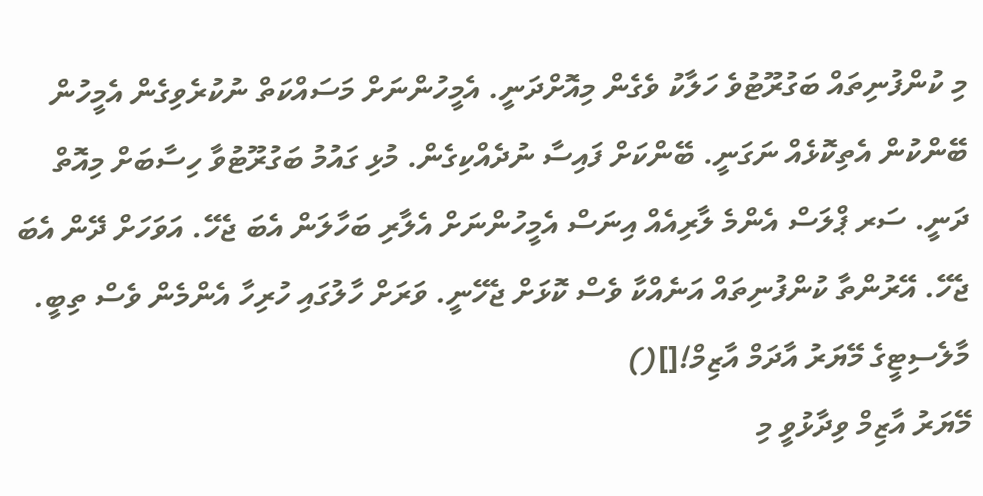މި ކުންފުނިތައް ބަގުރޫޓުވެ ހަލާކު ވެގެން މިއޮށްދަނީ. އެމީހުންނަށް މަސައްކަތް ނުކުރެވިގެން އެމީހުން ބޭންކުން އެތިކޮޅެއް ނަގަނީ. ބޭންކަށް ފައިސާ ނުދެއްކިގެން. މުޅި ގައުމު ބަގުރޫޓުވާ ހިސާބަށް މިއޮތް ދަނީ. ސަރ ޕްލަސް އެންމެ ލާރިއެއް އިނަސް އެމީހުންނަށް އެލާރި ބަހާލަން އެބަ ޖެހޭ. އަވަހަށް ދޭން އެބަ ޖެހޭ. އޭރުންތާ ކުންފުނިތައް އަނެއްކާ ވެސް ކޮޅަށް ޖެހޭނީ. ވަރަށް ހާލުގައި ހުރިހާ އެންމެން ވެސް ތިބީ.
މާލެސިޓީގެ މޭޔަރު އާދަމް އާޒިމް![]()
މޭޔަރު އާޒިމް ވިދާޅުވީ މި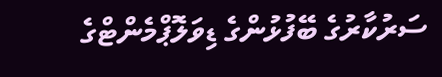ސަރުކާރުގެ ބޭފުޅުންގެ ޑިވަލޮޕްމެންޓްގެ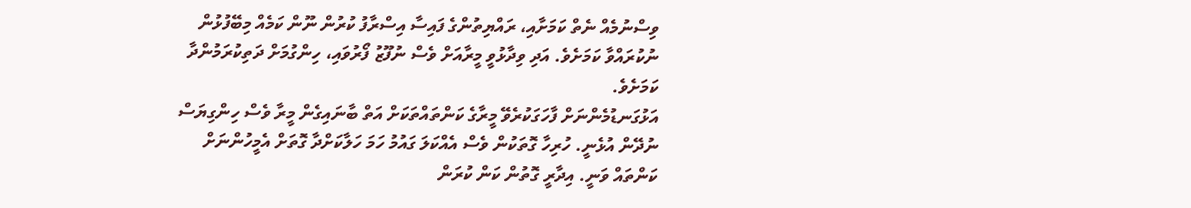ވިސްނުމެއް ނެތް ކަމަށާއި، ރައްޔިތުންގެ ފައިސާ އިސްރާފު ކުރުން ނޫން ކަމެއް މިބޭފުޅުން ނުކުރައްވާ ކަމަށެވެ. އަދި ވިދާޅުވީ މީރާއަށް ވެސް ނުފޫޒު ފޯރުވައި، ހިންގުމަށް ދަތިކުރަމުންދާ ކަމަށެވެ.
އަޅުގަނޑުމެންނަށް ފާހަގަކުރެވޭ މީރާގެ ކަންތައްތަކަށް އަތް ބާނައިގެން މީރާ ވެސް ހިންގިޔަސް ނުދޭން އުޅެނީ. ހުރިހާ ގޮތަކުން ވެސް އެއްކަލަ ގައުމު ހަމަ ހަލާކަށްދާ ގޮތަށް އެމީހުންނަށް ކަންތައް ވަނީ. އިދާރީ ގޮތުން ކަން ކުރަން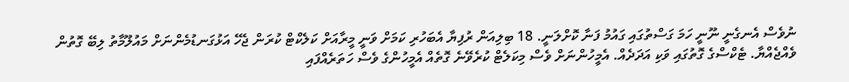ނުވެސް އެނގެނީ ނޫނީ ހަމަ ގަސްތުގައި ގައުމު ފަނާ ކޮށްލަނީ. 18 ބިލިއަން ރުފިޔާ އެބަހުރި ކަމަށް ވަނީ މީރާއަށް ކަލެކްޓް ކުރަން ޖެހޭ އަޅުގަނޑުމެންނަށް މައުލޫމާތު ލިބޭ ގޮތުން ވެއްޖެއްޔާ. ޓެކްސްގެ ގޮތުގައި ވަކި އަދަދެއް. އެމީހުންނަށް ވެސް މިކަލެޓް ކުރެވޭނެ ގޮތެއް އެމީހުންގެ ވެސް ހަތަރެއްފައި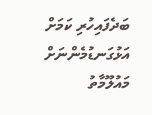ބަދެފައިހުރި ކަމަށް އަޅުގަނޑުމެންނަށް މައުލޫމާތު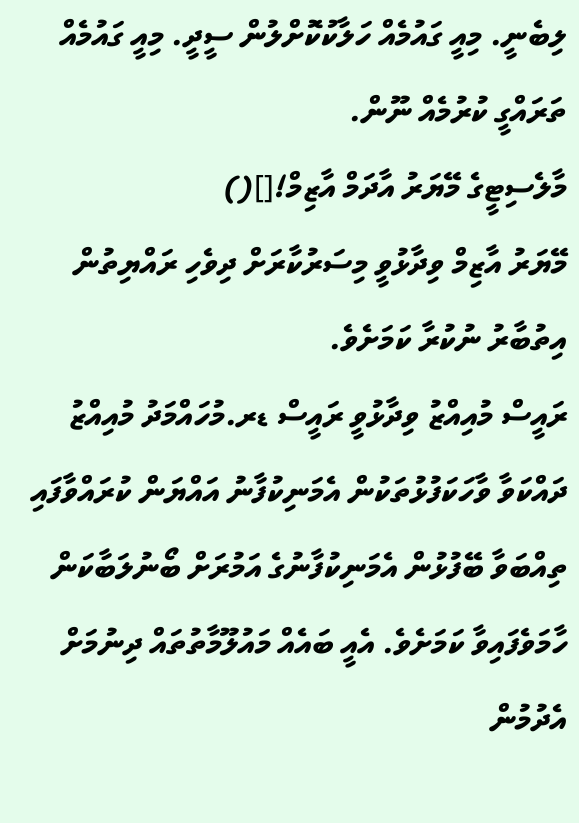ލިބެނީ. މިއީ ގައުމެއް ހަލާކުކޮށްލުން ސީދީ. މިއީ ގައުމެއް ތަރައްގީ ކުރުމެއް ނޫން.
މާލެސިޓީގެ މޭޔަރު އާދަމް އާޒިމް![]()
މޭޔަރު އާޒިމް ވިދާޅުވީ މިސަރުކާރަށް ދިވެހި ރައްޔިތުން އިތުބާރު ނުކުރާ ކަމަށެވެ.
ރައީސް މުއިއްޒު ވިދާޅުވީ ރައީސް ޑރ.މުހައްމަދު މުއިއްޒު ދައްކަވާ ވާހަކަފުޅުތަކުން އެމަނިކުފާނު އައްޔަން ކުރައްވާފައި ތިއްބަވާ ބޭފުޅުން އެމަނިކުފާނުގެ އަމުރަށް ބޯނުލަބާކަން ހާމަވެފައިވާ ކަމަށެވެ. އެއީ ބައެއް މައުލޫމާތުތައް ދިނުމަށް އެދުމުން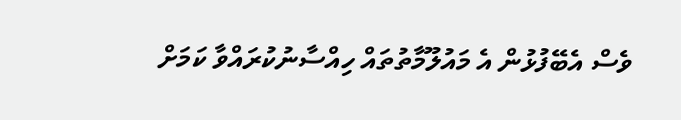ވެސް އެބޭފުޅުން އެ މައުލޫމާތުތައް ހިއްސާނުކުރައްވާ ކަމަށް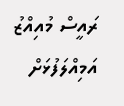ރައީސް މުއިއްޒު އަމިއްލަފުޅަށް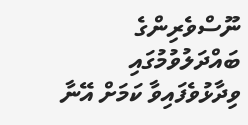ނޫސްވެރިންގެ ބައްދަލުވުމުގައި ވިދާޅުވެފައިވާ ކަމަށް އޭނާ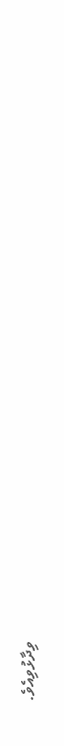ވިދާޅުވިއެވެ.